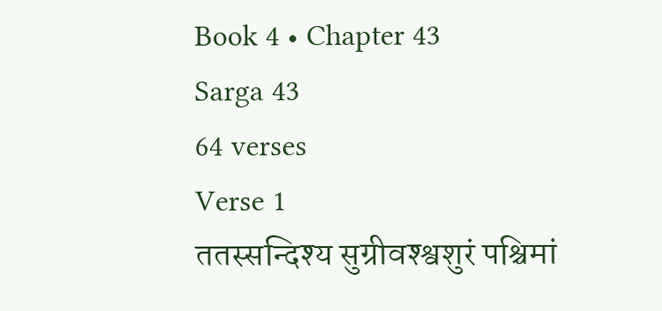Book 4 • Chapter 43
Sarga 43
64 verses
Verse 1
ततस्सन्दिश्य सुग्रीवश्श्वशुरं पश्चिमां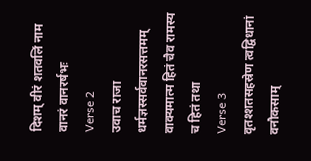दिशम् वीरं शतवलिं नाम वानरं वानरर्षभः
Verse 2
उवाच राजा धर्मज्ञस्सर्ववानरसत्तमम् वाक्यमात्म हितं चैव रामस्य च हितं तथा
Verse 3
वृतश्शतसहस्रेण त्वद्विधानां वनौकसाम्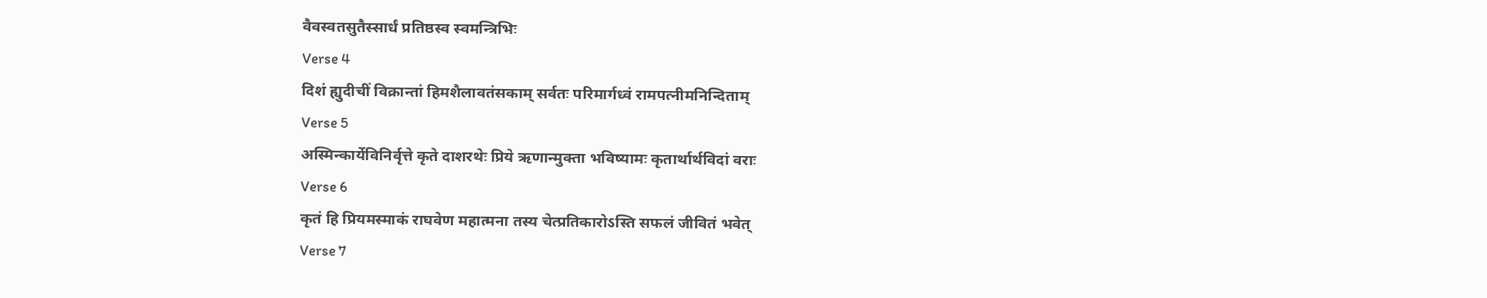वैवस्वतसुतैस्सार्धं प्रतिष्ठस्व स्वमन्त्रिभिः
Verse 4
दिशं ह्युदीचीं विक्रान्तां हिमशैलावतंसकाम् सर्वतः परिमार्गध्वं रामपत्नीमनिन्दिताम्
Verse 5
अस्मिन्कार्येविनिर्वृत्ते कृते दाशरथेः प्रिये ऋणान्मुक्ता भविष्यामः कृतार्थार्थविदां वराः
Verse 6
कृतं हि प्रियमस्माकं राघवेण महात्मना तस्य चेत्प्रतिकारोऽस्ति सफलं जीवितं भवेत्
Verse 7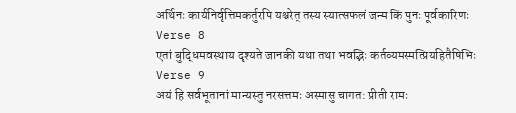अर्थिनः कार्यनिर्वृत्तिमकर्तुरपि यश्चरेत् तस्य स्यात्सफलं जन्म किं पुनः पूर्वकारिणः
Verse 8
एतां बुद्धिमवस्थाय दृश्यते जानकी यथा तथा भवद्भिः कर्तव्यमस्मत्प्रियहितैषिभिः
Verse 9
अयं हि सर्वभूतानां मान्यस्तु नरसत्तमः अस्मासु चागत: प्रीती रामः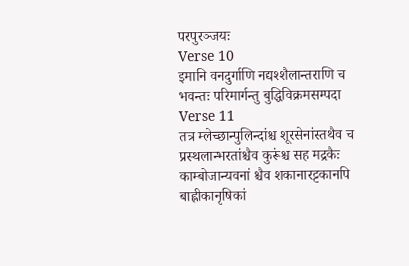परपुरञ्जयः
Verse 10
इमानि वनदुर्गाणि नद्यश्शैलान्तराणि च भवन्तः परिमार्गन्तु बुद्धिविक्रमसम्पदा
Verse 11
तत्र म्लेच्छान्पुलिन्दांश्च शूरसेनांस्तथैव च प्रस्थलान्भरतांश्चैव कुरूंश्च सह मद्रकैः काम्बोजान्यवनां श्चैव शकानारट्टकानपि बाह्लीकानृषिकां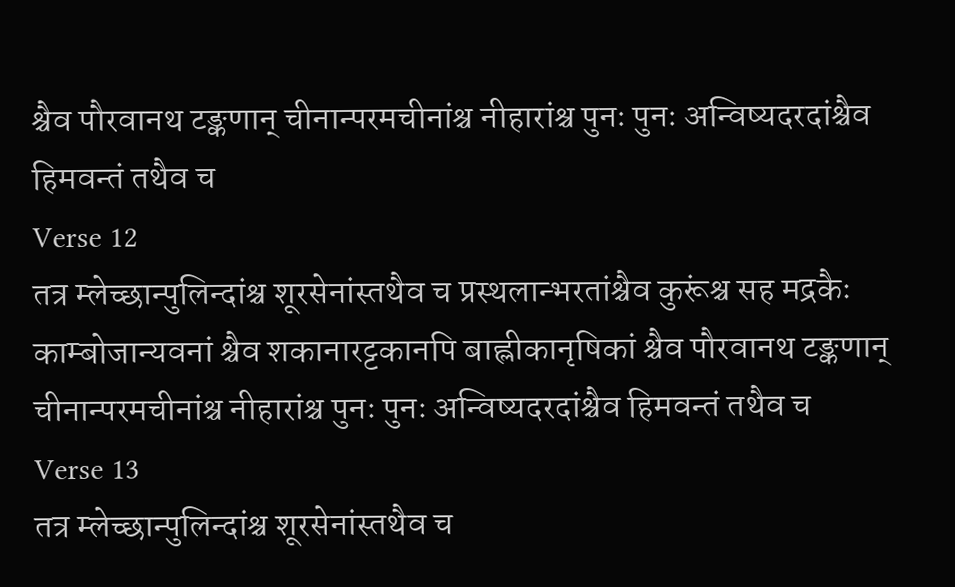श्चैव पौरवानथ टङ्कणान् चीनान्परमचीनांश्च नीहारांश्च पुनः पुनः अन्विष्यदरदांश्चैव हिमवन्तं तथैव च
Verse 12
तत्र म्लेच्छान्पुलिन्दांश्च शूरसेनांस्तथैव च प्रस्थलान्भरतांश्चैव कुरूंश्च सह मद्रकैः काम्बोजान्यवनां श्चैव शकानारट्टकानपि बाह्लीकानृषिकां श्चैव पौरवानथ टङ्कणान् चीनान्परमचीनांश्च नीहारांश्च पुनः पुनः अन्विष्यदरदांश्चैव हिमवन्तं तथैव च
Verse 13
तत्र म्लेच्छान्पुलिन्दांश्च शूरसेनांस्तथैव च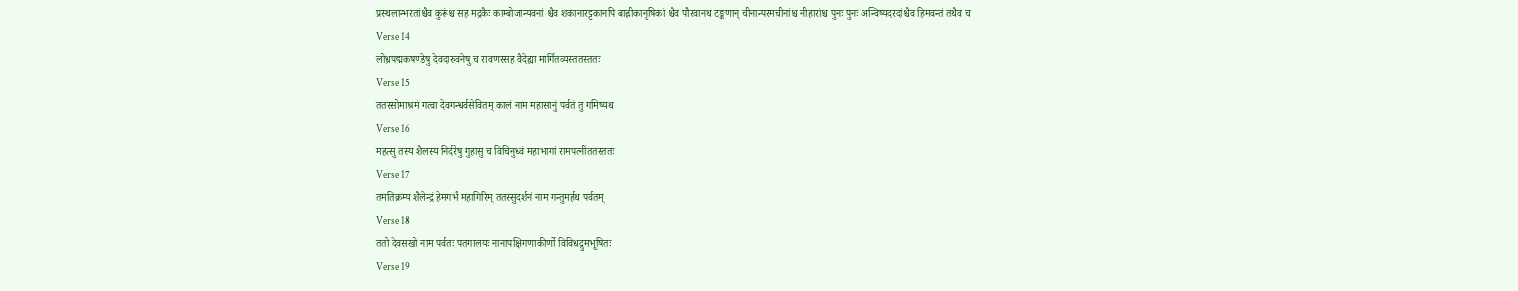प्रस्थलान्भरतांश्चैव कुरूंश्च सह मद्रकैः काम्बोजान्यवनां श्चैव शकानारट्टकानपि बाह्लीकानृषिकां श्चैव पौरवानथ टङ्कणान् चीनान्परमचीनांश्च नीहारांश्च पुनः पुनः अन्विष्यदरदांश्चैव हिमवन्तं तथैव च
Verse 14
लोध्रपद्मकषण्डेषु देवदारुवनेषु च रावणस्सह वैदेह्या मार्गितव्यस्ततस्ततः
Verse 15
ततस्सोमाश्रमं गत्वा देवगन्धर्वसेवितम् कालं नाम महासानुं पर्वतं तु गमिष्यथ
Verse 16
महत्सु तस्य शैलस्य निर्दरेषु गुहासु च विचिनुध्वं महाभागां रामपत्नींततस्ततः
Verse 17
तमतिक्रम्य शैलेन्द्रं हेमगर्भं महागिरिम् ततस्सुदर्शनं नाम गन्तुमर्हथ पर्वतम्
Verse 18
ततो देवसखो नाम पर्वतः पतगालयः नानापक्षिगणाकीर्णो विविधद्रुमभूषितः
Verse 19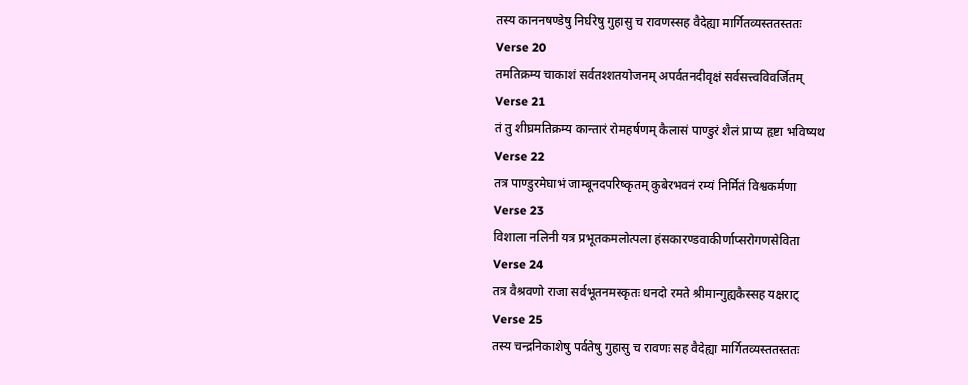तस्य काननषण्डेषु निर्घरेषु गुहासु च रावणस्सह वैदेह्या मार्गितव्यस्ततस्ततः
Verse 20
तमतिक्रम्य चाकाशं सर्वतश्शतयोजनम् अपर्वतनदीवृक्षं सर्वसत्त्वविवर्जितम्
Verse 21
तं तु शीघ्रमतिक्रम्य कान्तारं रोमहर्षणम् कैलासं पाण्डुरं शैलं प्राप्य हृष्टा भविष्यथ
Verse 22
तत्र पाण्डुरमेघाभं जाम्बूनदपरिष्कृतम् कुबेरभवनं रम्यं निर्मितं विश्वकर्मणा
Verse 23
विशाला नलिनी यत्र प्रभूतकमलोत्पला हंसकारण्डवाकीर्णाप्सरोगणसेविता
Verse 24
तत्र वैश्रवणो राजा सर्वभूतनमस्कृतः धनदो रमते श्रीमान्गुह्यकैस्सह यक्षराट्
Verse 25
तस्य चन्द्रनिकाशेषु पर्वतेषु गुहासु च रावणः सह वैदेह्या मार्गितव्यस्ततस्ततः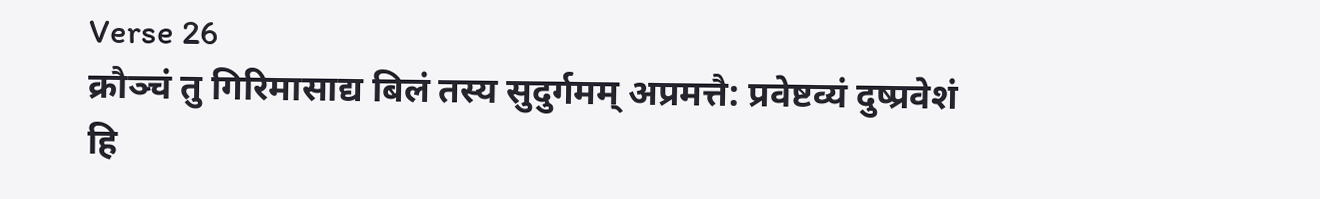Verse 26
क्रौञ्चं तु गिरिमासाद्य बिलं तस्य सुदुर्गमम् अप्रमत्तै: प्रवेष्टव्यं दुष्प्रवेशं हि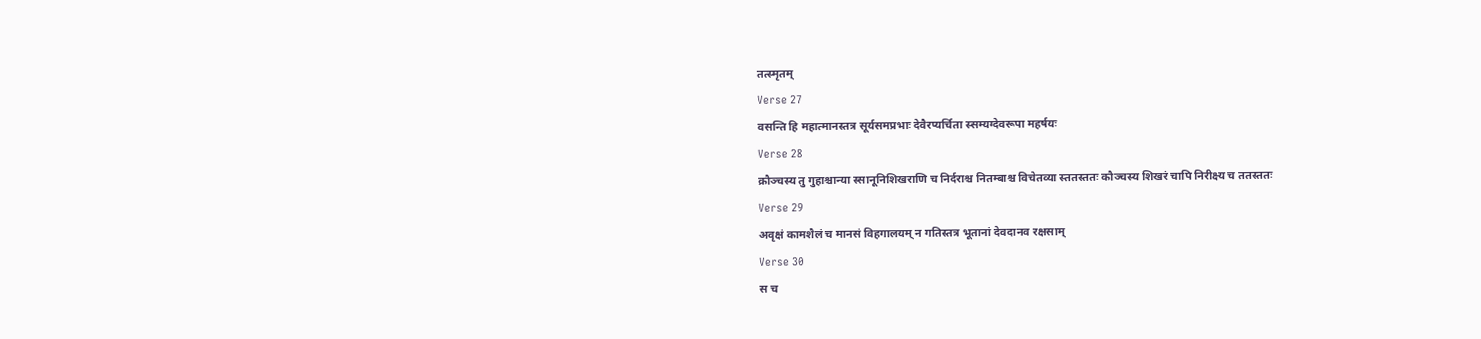तत्स्मृतम्
Verse 27
वसन्ति हि महात्मानस्तत्र सूर्यसमप्रभाः देवैरप्यर्चिता स्सम्यग्देवरूपा महर्षयः
Verse 28
क्रौञ्चस्य तु गुहाश्चान्या स्सानूनिशिखराणि च निर्दराश्च नितम्बाश्च विचेतव्या स्ततस्ततः कौञ्चस्य शिखरं चापि निरीक्ष्य च ततस्ततः
Verse 29
अवृक्षं कामशैलं च मानसं विहगालयम् न गतिस्तत्र भूतानां देवदानव रक्षसाम्
Verse 30
स च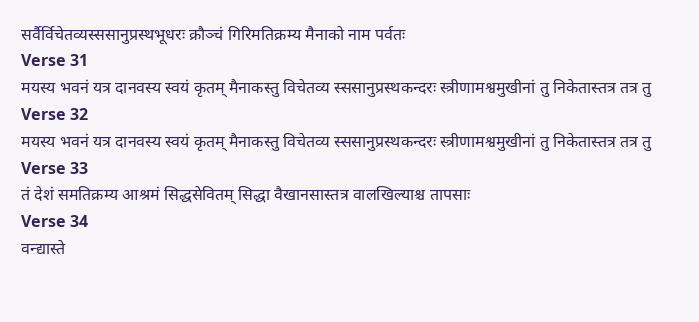सर्वैर्विचेतव्यस्ससानुप्रस्थभूधरः क्रौञ्चं गिरिमतिक्रम्य मैनाको नाम पर्वतः
Verse 31
मयस्य भवनं यत्र दानवस्य स्वयं कृतम् मैनाकस्तु विचेतव्य स्ससानुप्रस्थकन्दरः स्त्रीणामश्वमुखीनां तु निकेतास्तत्र तत्र तु
Verse 32
मयस्य भवनं यत्र दानवस्य स्वयं कृतम् मैनाकस्तु विचेतव्य स्ससानुप्रस्थकन्दरः स्त्रीणामश्वमुखीनां तु निकेतास्तत्र तत्र तु
Verse 33
तं देशं समतिक्रम्य आश्रमं सिद्धसेवितम् सिद्धा वैखानसास्तत्र वालखिल्याश्च तापसाः
Verse 34
वन्द्यास्ते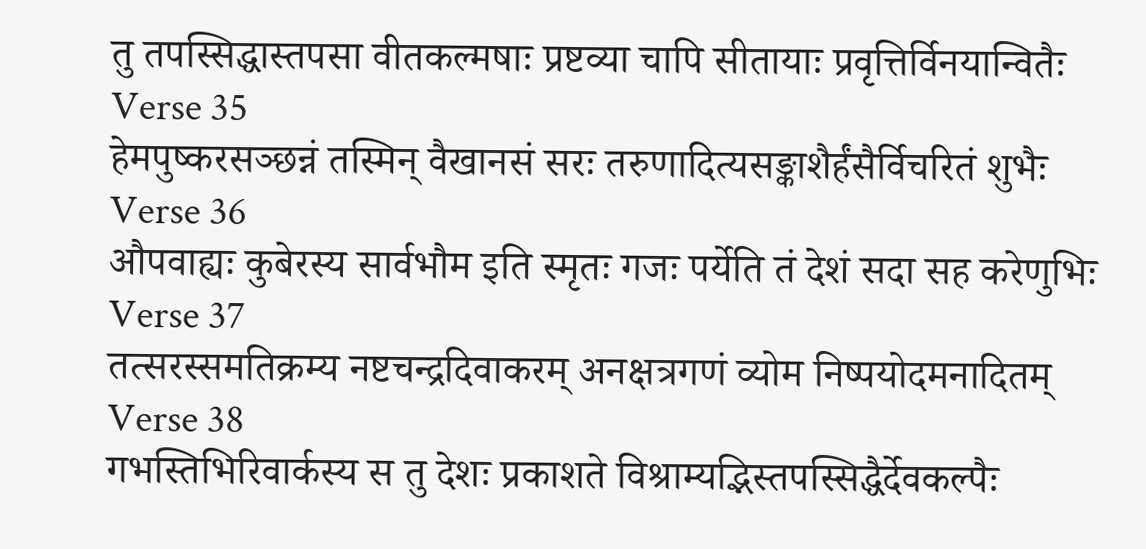तु तपस्सिद्धास्तपसा वीतकल्मषाः प्रष्टव्या चापि सीतायाः प्रवृत्तिर्विनयान्वितैः
Verse 35
हेमपुष्करसञ्छन्नं तस्मिन् वैखानसं सरः तरुणादित्यसङ्काशैर्हंसैर्विचरितं शुभैः
Verse 36
औपवाह्यः कुबेरस्य सार्वभौम इति स्मृतः गजः पर्येति तं देशं सदा सह करेणुभिः
Verse 37
तत्सरस्समतिक्रम्य नष्टचन्द्रदिवाकरम् अनक्षत्रगणं व्योम निष्पयोदमनादितम्
Verse 38
गभस्तिभिरिवार्कस्य स तु देशः प्रकाशते विश्राम्यद्भिस्तपस्सिद्धैर्देवकल्पैः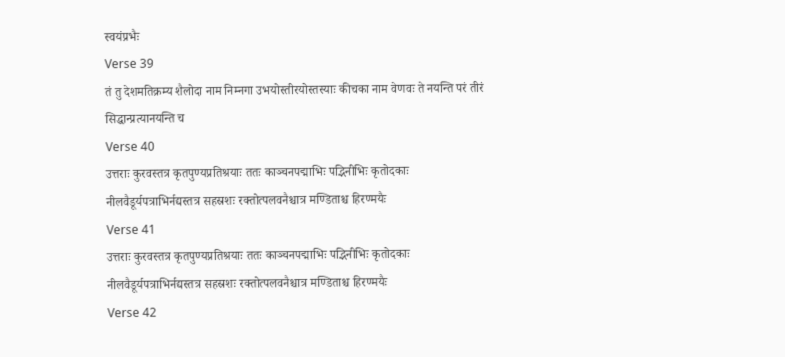स्वयंप्रभैः
Verse 39
तं तु देशमतिक्रम्य शैलोदा नाम निम्नगा उभयोस्तीरयोस्तस्याः कीचका नाम वेणवः ते नयन्ति परं तीरं सिद्धान्प्रत्यानयन्ति च
Verse 40
उत्तराः कुरवस्तत्र कृतपुण्यप्रतिश्रयाः ततः काञ्चनपद्माभिः पद्भिनीभिः कृतोदकाः नीलवैडूर्यपत्राभिर्नद्यस्तत्र सहस्रशः रक्तोत्पलवनैश्चात्र मण्डिताश्च हिरण्मयैः
Verse 41
उत्तराः कुरवस्तत्र कृतपुण्यप्रतिश्रयाः ततः काञ्चनपद्माभिः पद्भिनीभिः कृतोदकाः नीलवैडूर्यपत्राभिर्नद्यस्तत्र सहस्रशः रक्तोत्पलवनैश्चात्र मण्डिताश्च हिरण्मयैः
Verse 42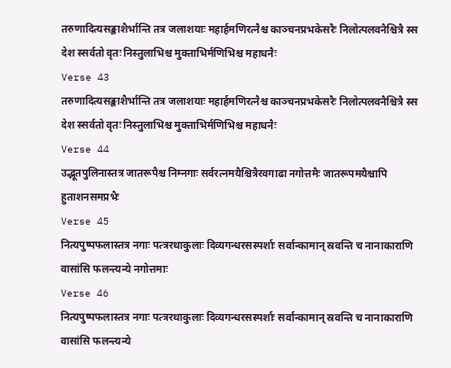तरुणादित्यसङ्काशैर्भान्ति तत्र जलाशयाः महार्हमणिरत्नैश्च काञ्चनप्रभकेसरैः निलोत्पलवनैश्चित्रै स्स देश स्सर्वतो वृतः निस्तुलाभिश्च मुक्ताभिर्मणिभिश्च महाधनैः
Verse 43
तरुणादित्यसङ्काशैर्भान्ति तत्र जलाशयाः महार्हमणिरत्नैश्च काञ्चनप्रभकेसरैः निलोत्पलवनैश्चित्रै स्स देश स्सर्वतो वृतः निस्तुलाभिश्च मुक्ताभिर्मणिभिश्च महाधनैः
Verse 44
उद्भूतपुलिनास्तत्र जातरूपैश्च निम्नगाः सर्वरत्नमयैश्चित्रैरवगाढा नगोत्तमैः जातरूपमयैश्चापि हुताशनसमप्रभैः
Verse 45
नित्यपुष्पफलास्तत्र नगाः पत्त्ररथाकुलाः दिव्यगन्धरसस्पर्शाः सर्वान्कामान् स्रवन्ति च नानाकाराणि वासांसि फलन्त्यन्ये नगोत्तमाः
Verse 46
नित्यपुष्पफलास्तत्र नगाः पत्त्ररथाकुलाः दिव्यगन्धरसस्पर्शाः सर्वान्कामान् स्रवन्ति च नानाकाराणि वासांसि फलन्त्यन्ये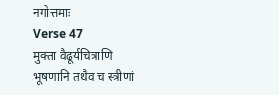नगोत्तमाः
Verse 47
मुक्ता वैढूर्यचित्राणि भूषणानि तथैव च स्त्रीणां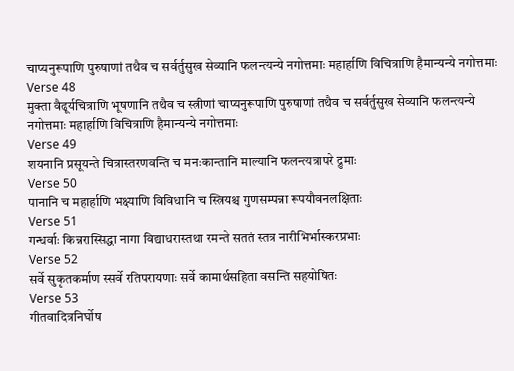चाप्यनुरूपाणि पुरुषाणां तथैव च सर्वर्तुसुख सेव्यानि फलन्त्यन्ये नगोत्तमाः महार्हाणि विचित्राणि हैमान्यन्ये नगोत्तमाः
Verse 48
मुक्ता वैढूर्यचित्राणि भूषणानि तथैव च स्त्रीणां चाप्यनुरूपाणि पुरुषाणां तथैव च सर्वर्तुसुख सेव्यानि फलन्त्यन्ये नगोत्तमाः महार्हाणि विचित्राणि हैमान्यन्ये नगोत्तमाः
Verse 49
शयनानि प्रसूयन्ते चित्रास्तरणवन्ति च मनःकान्तानि माल्यानि फलन्त्यत्रापरे द्रुमाः
Verse 50
पानानि च महार्हाणि भक्ष्याणि विविधानि च स्त्रियश्च गुणसम्पन्ना रूपयौवनलक्षिताः
Verse 51
गन्धर्वाः किन्नरास्सिद्धा नागा विद्याधरास्तथा रमन्ते सततं स्तत्र नारीभिर्भास्करप्रभाः
Verse 52
सर्वे सुकृतकर्माण स्सर्वे रतिपरायणाः सर्वे कामार्थसहिता वसन्ति सहयोषितः
Verse 53
गीतवादित्रनिर्घोष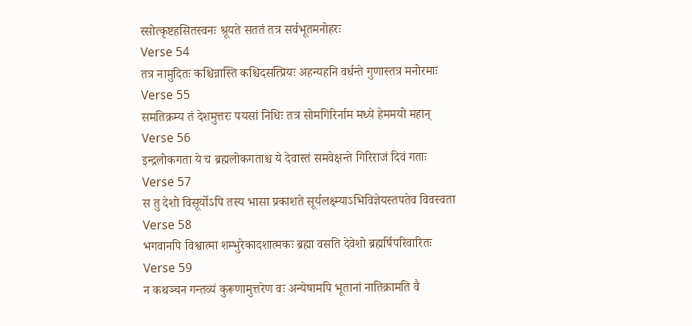स्सोत्कृष्टहसितस्वनः श्रूयते सततं तत्र सर्वभूतमनोहरः
Verse 54
तत्र नामुदितः कश्चिन्नास्ति कश्चिदसत्प्रियः अहन्यहनि वर्धन्ते गुणास्तत्र मनोरमाः
Verse 55
समतिक्रम्य तं देशमुत्तरः पयसां निधिः तत्र सोमगिरिर्नाम मध्ये हेममयो महान्
Verse 56
इन्द्रलोकगता ये च ब्रह्मलोकगताश्च ये देवास्तं समवेक्षन्ते गिरिराजं दिवं गताः
Verse 57
स तु देशो विसूर्योऽपि तस्य भासा प्रकाशते सूर्यलक्ष्म्याऽभिविज्ञेयस्तपतेव विवस्वता
Verse 58
भगवानपि विश्वात्मा शम्भुरेकादशात्मकः ब्रह्मा वसति देवेशो ब्रह्मर्षिपरिवारितः
Verse 59
न कथञ्चन गन्तव्यं कुरूणामुत्तरेण वः अन्येषामपि भूतानां नातिक्रामति वै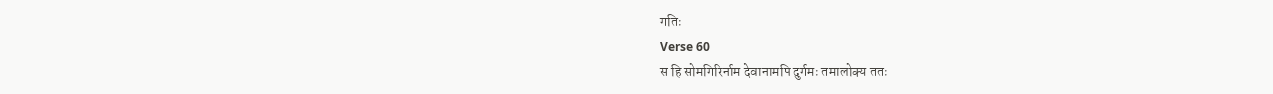गतिः
Verse 60
स हि सोमगिरिर्नाम देवानामपि दुर्गमः तमालोक्य ततः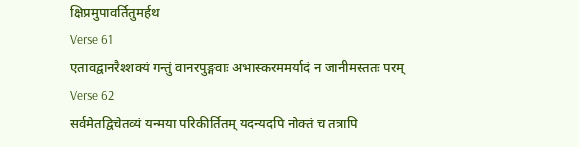क्षिप्रमुपावर्तितुमर्हथ
Verse 61
एतावद्वानरैश्शक्यं गन्तुं वानरपुङ्गवाः अभास्करममर्यादं न जानीमस्ततः परम्
Verse 62
सर्वमेतद्विचेतव्यं यन्मया परिकीर्तितम् यदन्यदपि नोक्तं च तत्रापि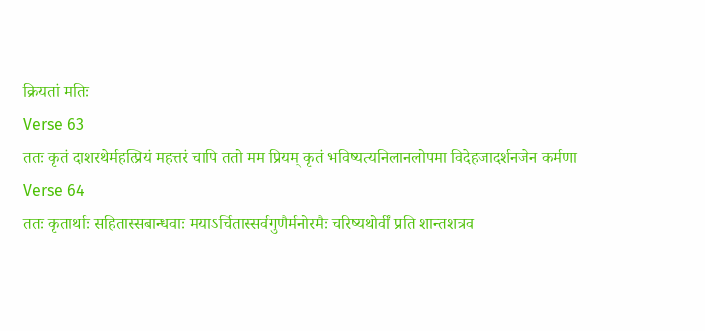क्रियतां मतिः
Verse 63
ततः कृतं दाशरथेर्महत्प्रियं महत्तरं चापि ततो मम प्रियम् कृतं भविष्यत्यनिलानलोपमा विदेहजादर्शनजेन कर्मणा
Verse 64
ततः कृतार्थाः सहितास्सबान्धवाः मयाऽर्चितास्सर्वगुणैर्मनोरमैः चरिष्यथोर्वीं प्रति शान्तशत्रव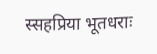स्सहप्रिया भूतधराः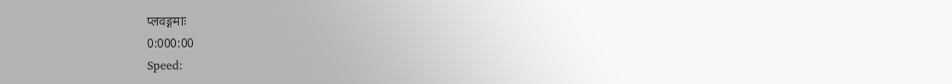प्लवङ्गमाः
0:000:00
Speed: